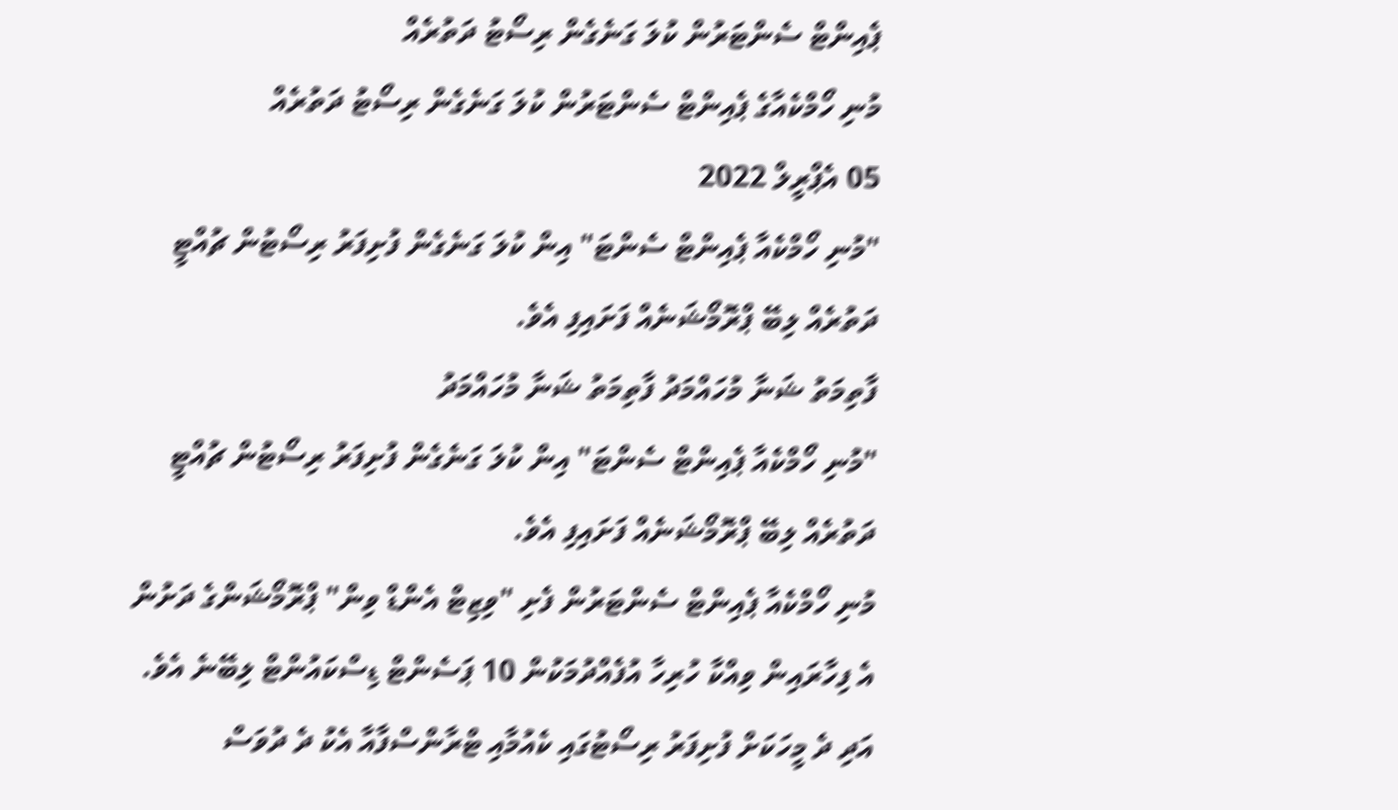ޕެއިންޓް ސެންޓަރުން ކުލަ ގަނެގެން ރިސޯޓު ދަތުރެއް
މުނި ހޯމްކެއާގެ ޕެއިންޓް ސެންޓަރުން ކުލަ ގަނެގެން ރިސޯޓު ދަތުރެއް
05 އެޕްރީލް 2022
"މުނި ހޯމްކެއާ ޕެއިންޓް ސެންޓަ" އިން ކުލަ ގަނެގެން ފުށިފަރު ރިސޯޓުން ޗުއްޓީ ދަތުރެއް ލިބޭ ޕްރޮމޯޝަނެއް ފަށައިފި އެވެ.
ފާތިމަތު ޝަނާ މުހައްމަދު ފާތިމަތު ޝަނާ މުހައްމަދު
"މުނި ހޯމްކެއާ ޕެއިންޓް ސެންޓަ" އިން ކުލަ ގަނެގެން ފުށިފަރު ރިސޯޓުން ޗުއްޓީ ދަތުރެއް ލިބޭ ޕްރޮމޯޝަނެއް ފަށައިފި އެވެ.
މުނި ހޯމްކެއާ ޕެއިންޓް ސެންޓަރުން ފެށި "ވިޒިޓް އެންޑް ވިން" ޕްރޮމޯޝަންގެ ދަށުން އެ ފިހާރައިން ވިއްކާ ހުރިހާ އުފެއްދުމަކުން 10 ޕަސެންޓް ޑިސްކައުންޓް ލިބޭނެ އެވެ. އަދި ދެ މީހަކަށް ފުށިފަރު ރިސޯޓުގައި ކެއުމާއި ޓްރާންސްފާއާ އެކު ދެ ދުވަސް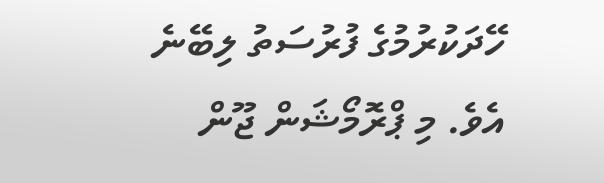ހޭދަކުރުމުގެ ފުރުސަތު ލިބޭނެ އެވެ. މި ޕްރޮމޯޝަން ޖޫން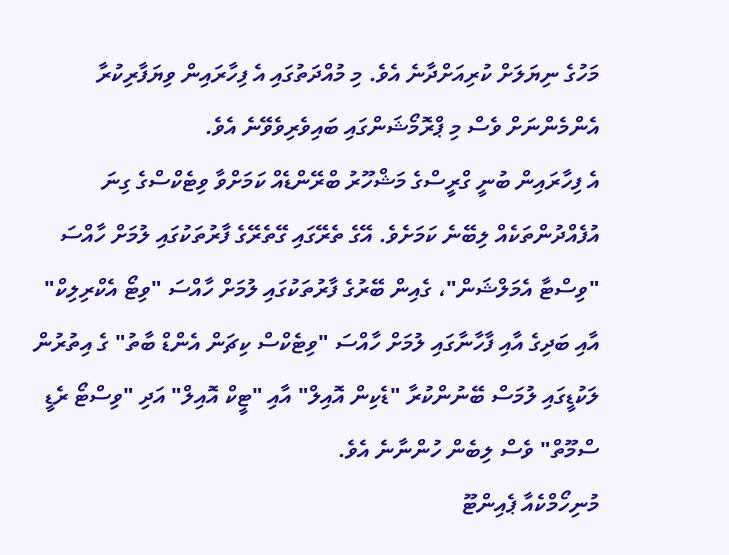މަހުގެ ނިޔަލަށް ކުރިއަށްދާނެ އެވެ. މި މުއްދަތުގައި އެ ފިހާރައިން ވިޔަފާރިކުރާ އެންމެންނަށް ވެސް މި ޕްރޮމޯޝަންގައި ބައިވެރިވެވޭނެ އެވެ.
އެ ފިހާރައިން ބުނީ ގްރީސްގެ މަޝްހޫރު ބްރޭންޑެއް ކަމަށްވާ ވިޓެކްސްގެ ގިނަ އުފެއްދުންތަކެއް ލިބޭނެ ކަމަށެވެ. އޭގެ ތެރޭގައި ގޭތެރޭގެ ފާރުތަކުގައި ލުމަށް ހާއްސަ "ވިސްޓާ އެމަލްޝަން"، ގެއިން ބޭރުގެ ފާރުތަކުގައި ލުމަށް ހާއްސަ "ވިޓޯ އެކްރިލިކް" އާއި ބަދިގެ އާއި ފާހާނާގައި ލުމަށް ހާއްސަ "ވިޓެކްސް ކިޗަން އެންޑް ބާތު" ގެ އިތުރުން ލަކުޑީގައި ލުމަސް ބޭނުންކުރާ "ޑެކިން އޮއިލް" އާއި "ޓީކް އޮއިލް" އަދި "ވިސްޓޯ ރެޑީ ސްމޫތް" ވެސް ލިބެން ހުންނާނެ އެވެ.
މުނިހޯމްކެއާ ޕެއިންޓޫ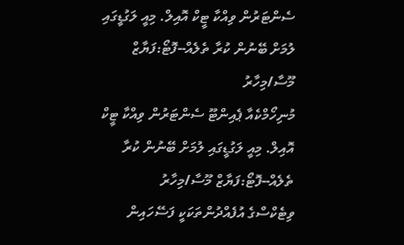ސެންޓަރުން ވިއްކާ ޓީކް އޮއިލް. މިއީ ލަގުޑީގައި ލުމަށް ބޭނުން ކުރާ ތެލެއް--ފޮޓޯ:ފަޔާޒް މޫސާ/މިހާރު
މުނިހޯމްކެއާ ޕެއިންޓޫ ސެންޓަރުން ވިއްކާ ޓީކް އޮއިލް. މިއީ ލަގުޑީގައި ލުމަށް ބޭނުން ކުރާ ތެލެއް--ފޮޓޯ:ފަޔާޒް މޫސާ/މިހާރު
ވިޓެކްސްގެ އުފެއްދުންތަކަކީ ފަސޭހައިން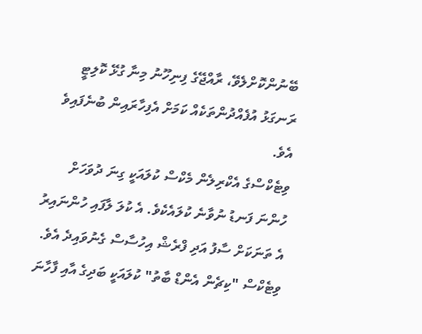ބޭނުންކޮށްލެވޭ، ރާއްޖޭގެ ފިނިހޫނު މިނާ ގުޅޭ ކޮލިޓީ ރަނގަޅު އުފެއްދުންތަކެއް ކަމަށް އެފިހާރައިން ބުނެފައިވެ އެވެ.
ވިޓެކްސްގެ އެކްރިލެން މެކްސް ކުލައަކީ ގިނަ ދުވަހަށް ހުންނަ ފަނޑު ނުވާނެ ކުލައެކެވެ. އެ ކުލަ ލާފައި ހުންނައިރު އެ ތަނަކަށް ސާފު އަދި ފްރެޝް އިހުސާސް ގެނުވައިދެ އެވެ. ވިޓެކްސް "ކިޗެން އެންޑް ބާތު" ކުލައަކީ ބަދިގެ އާއި ފާހާނަ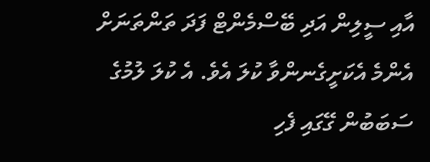އާއި ސީލިން އަދި ބޭސްމެންޓް ފަދަ ތަންތަނަށް އެންމެ އެކަށީގެނންވާ ކުލަ އެވެ. އެ ކުލަ ލުމުގެ ސަބަބުން ގޭގައި ފެހި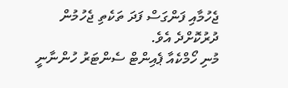ޖެހުމާއި ފަންގަސް ފަދަ ތަކެތި ޖެހުމުން ދުރުކޮށްދެ އެވެ.
މުނި ހޯމްކެއާ ޕެއިންޓް ސެންޓަރު ހުންނާނީ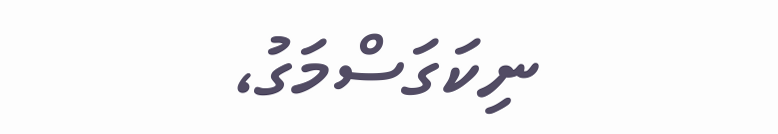ނިކަގަސްމަގު،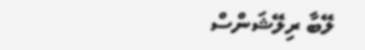ލޭބާ ރިލޭޝަންސް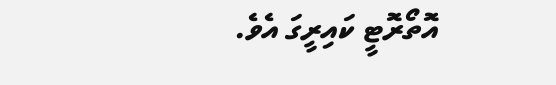އޮތޯރޮޓީ ކައިރީގަ އެވެ.